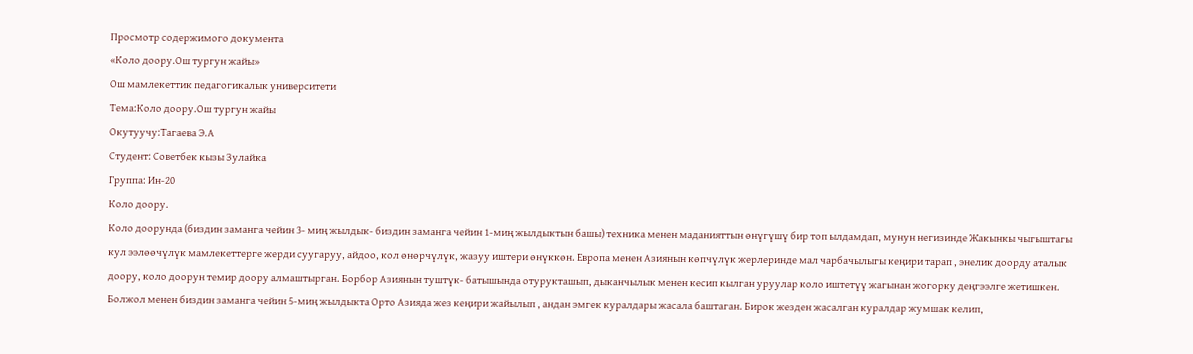Просмотр содержимого документа
«Коло доору.Ош тургун жайы»
Ош мамлекеттик педагогикалык университети
Тема:Коло доору.Ош тургун жайы
Окутуучу:Тагаева Э.А
Студент: Советбек кызы Зулайка
Группа: Ин-20
Коло доору.
Коло доорунда (биздин заманга чейин 3- миң жылдык- биздин заманга чейин 1-миң жылдыктын башы) техника менен маданияттын ѳнүгүшү бир топ ылдамдап, мунун негизинде Жакынкы чыгыштагы кул ээлѳѳчүлүк мамлекеттерге жерди суугаруу, айдоо, кол ѳнѳрчүлүк, жазуу иштери ѳнүккѳн. Европа менен Азиянын көпчүлүк жерлеринде мал чарбачылыгы кеңири тарап , энелик доорду аталык доору, коло доорун темир доору алмаштырган. Борбор Азиянын туштүк- батышында отурукташып, дыканчылык менен кесип кылган уруулар коло иштетүү жагынан жогорку деңгээлге жетишкен.
Болжол менен биздин заманга чейин 5-миң жылдыкта Орто Азияда жез кеңири жайылып , андан эмгек куралдары жасала баштаган. Бирок жезден жасалган куралдар жумшак келип,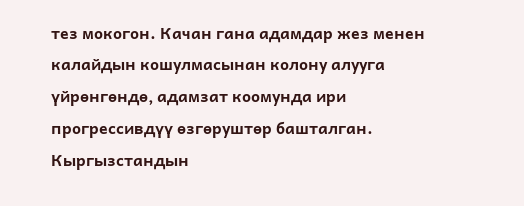тез мокогон. Качан гана адамдар жез менен калайдын кошулмасынан колону алууга үйрѳнгѳндѳ, адамзат коомунда ири прогрессивдүү ѳзгѳруштѳр башталган. Кыргызстандын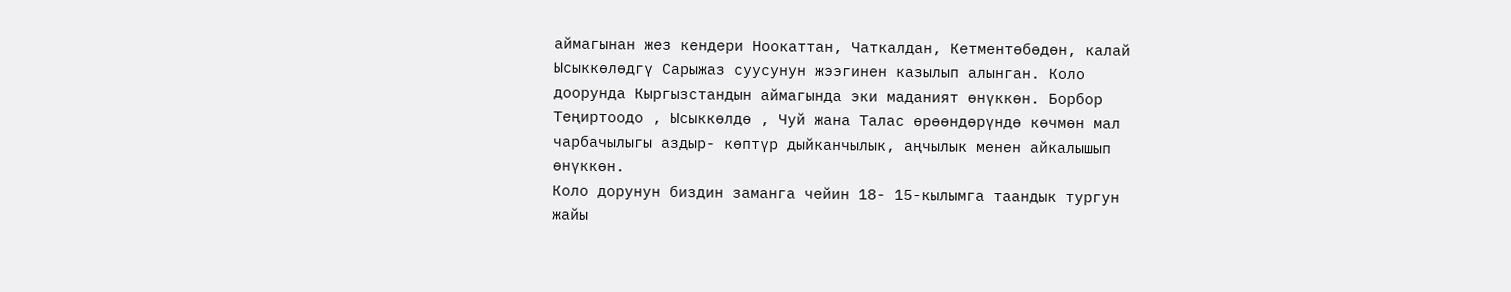аймагынан жез кендери Ноокаттан, Чаткалдан, Кетментѳбѳдѳн, калай Ысыккѳлѳдгү Сарыжаз суусунун жээгинен казылып алынган. Коло доорунда Кыргызстандын аймагында эки маданият ѳнүккѳн. Борбор Теңиртоодо , Ысыккѳлдѳ , Чуй жана Талас ѳрѳѳндѳрүндѳ кѳчмѳн мал чарбачылыгы аздыр- кѳптүр дыйканчылык, аңчылык менен айкалышып ѳнүккѳн.
Коло дорунун биздин заманга чейин 18- 15-кылымга таандык тургун жайы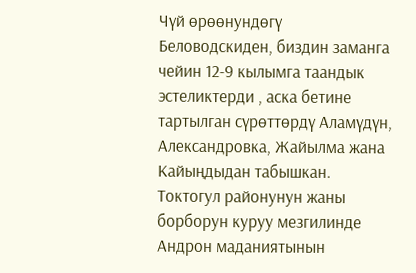Чүй ѳрѳѳнундѳгү Беловодскиден, биздин заманга чейин 12-9 кылымга таандык эстеликтерди , аска бетине тартылган сүрѳттѳрдү Аламүдүн, Александровка, Жайылма жана Кайыңдыдан табышкан. Токтогул районунун жаны борборун куруу мезгилинде Андрон маданиятынын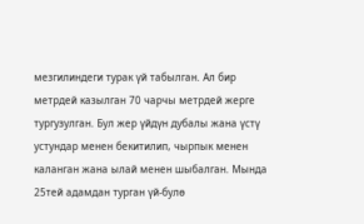мезгилиндеги турак үй табылган. Ал бир метрдей казылган 70 чарчы метрдей жерге тургузулган. Бул жер үйдүн дубалы жана үстү устундар менен бекитилип, чырпык менен каланган жана ылай менен шыбалган. Мында 25тей адамдан турган үй-булѳ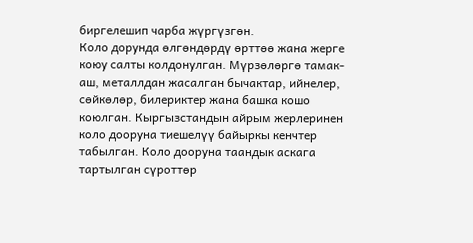биргелешип чарба жүргүзгѳн.
Коло дорунда ѳлгѳндѳрдү ѳрттѳѳ жана жерге коюу салты колдонулган. Мүрзѳлѳргѳ тамак- аш, металлдан жасалган бычактар, ийнелер, сѳйкѳлѳр, билериктер жана башка кошо коюлган. Кыргызстандын айрым жерлеринен коло дооруна тиешелүү байыркы кенчтер табылган. Коло дооруна таандык аскага тартылган сүроттѳр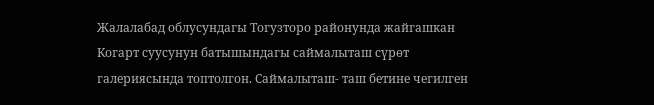Жалалабад облусундагы Тогузторо районунда жайгашкан Когарт суусунун батышындагы саймалыташ сүрѳт галериясында топтолгон. Саймалыташ- таш бетине чегилген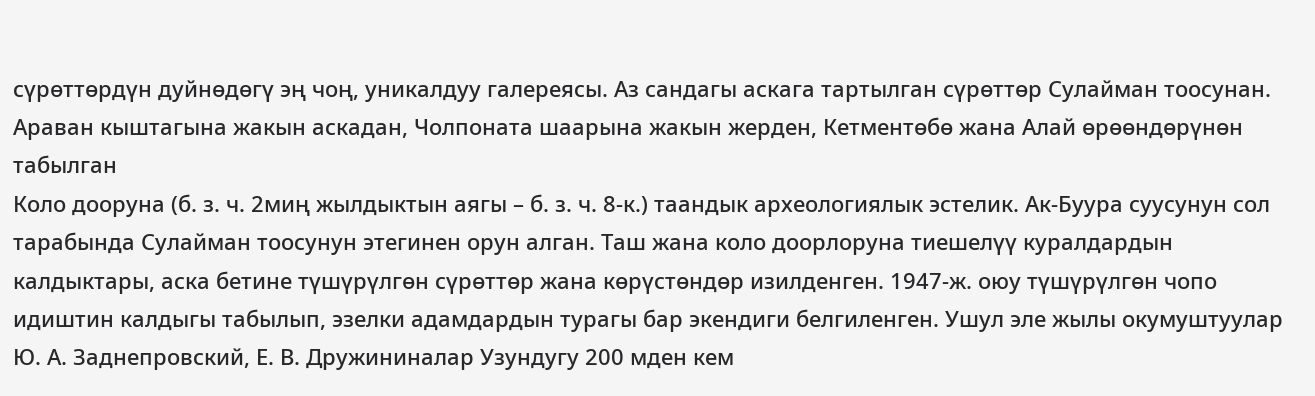сүрѳттѳрдүн дуйнѳдѳгү эң чоң, уникалдуу галереясы. Аз сандагы аскага тартылган сүрѳттѳр Сулайман тоосунан. Араван кыштагына жакын аскадан, Чолпоната шаарына жакын жерден, Кетментѳбѳ жана Алай ѳрѳѳндѳрүнѳн табылган
Коло дооруна (б. з. ч. 2миң жылдыктын аягы – б. з. ч. 8-к.) таандык археологиялык эстелик. Ак-Буура суусунун сол тарабында Сулайман тоосунун этегинен орун алган. Таш жана коло доорлоруна тиешелүү куралдардын калдыктары, аска бетине түшүрүлгөн сүрөттөр жана көрүстөндөр изилденген. 1947-ж. оюу түшүрүлгөн чопо идиштин калдыгы табылып, эзелки адамдардын турагы бар экендиги белгиленген. Ушул эле жылы окумуштуулар Ю. А. Заднепровский, Е. В. Дружининалар Узундугу 200 мден кем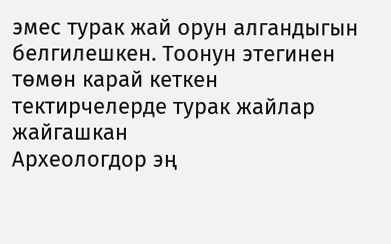эмес турак жай орун алгандыгын белгилешкен. Тоонун этегинен төмөн карай кеткен тектирчелерде турак жайлар жайгашкан
Археологдор эң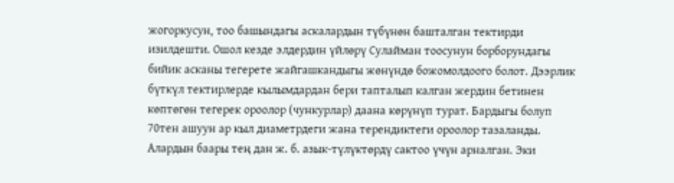жогоркусун, тоо башындагы аскалардын түбүнөн башталган тектирди изилдешти. Ошол кезде элдердин үйлөрү Сулайман тоосунун борборундагы бийик асканы тегерете жайгашкандыгы жөнүндө божомолдоого болот. Дээрлик бүткүл тектирлерде кылымдардан бери тапталып калган жердин бетинен көптөгөн тегерек ороолор (чункурлар) даана көрүнүп турат. Бардыгы болуп 70тен ашуун ар кыл диаметрдеги жана терендиктеги ороолор тазаланды. Алардын баары тең дан ж. б. азык-түлүктөрдү сактоо үчүн арналган. Эки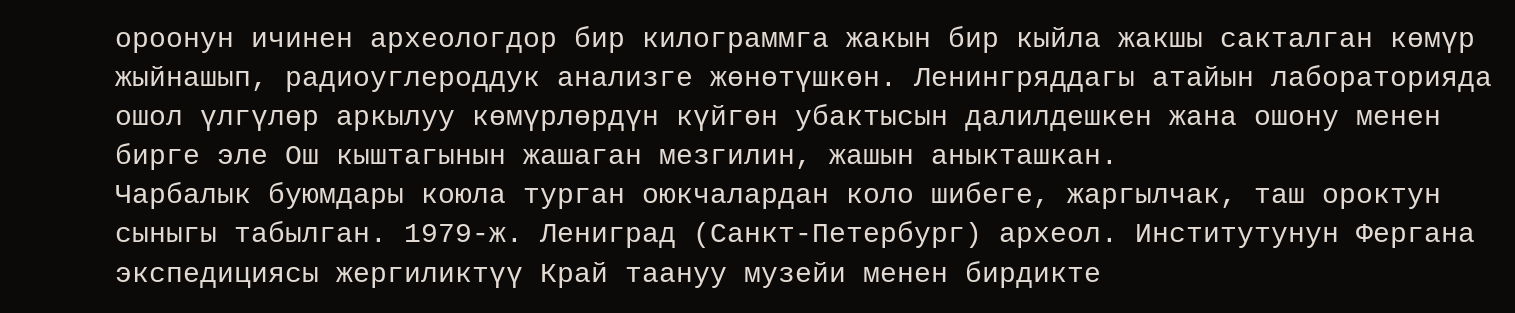ороонун ичинен археологдор бир килограммга жакын бир кыйла жакшы сакталган көмүр жыйнашып, радиоуглероддук анализге жөнөтүшкөн. Ленингряддагы атайын лабораторияда ошол үлгүлөр аркылуу көмүрлөрдүн күйгөн убактысын далилдешкен жана ошону менен бирге эле Ош кыштагынын жашаган мезгилин, жашын аныкташкан.
Чарбалык буюмдары коюла турган оюкчалардан коло шибеге, жаргылчак, таш ороктун сыныгы табылган. 1979-ж. Лениград (Санкт-Петербург) археол. Институтунун Фергана экспедициясы жергиликтүү Край таануу музейи менен бирдикте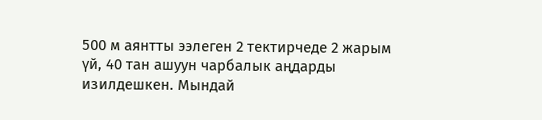500 м аянтты ээлеген 2 тектирчеде 2 жарым үй, 40 тан ашуун чарбалык аңдарды изилдешкен. Мындай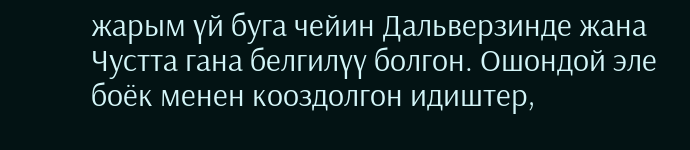жарым үй буга чейин Дальверзинде жана Чустта гана белгилүү болгон. Ошондой эле боёк менен кооздолгон идиштер,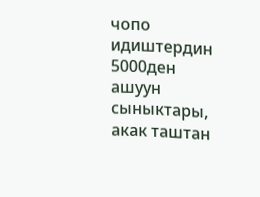чопо идиштердин 5000ден ашуун сыныктары, акак таштан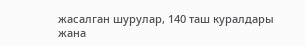жасалган шурулар, 140 таш куралдары жана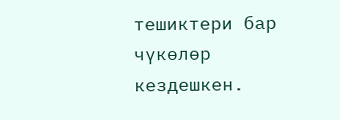тешиктери бар чүкөлөр кездешкен.